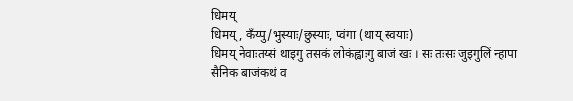धिमय्
धिमय्, कँय्पु/भुस्याः/छुस्याः, प्वंगा (थाय् स्वयाः)
धिमय् नेवाःतय्सं थाइगु तसकं लोकंह्वाःगु बाजं खः । सः तःसः जुइगुलिं न्हापा सैनिक बाजंकथं व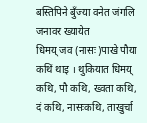बस्तिपिने बुँज्या वनेत जंगलि जनावर ख्यायेत
धिमय् जव (नासः)पाखे पौया कथिं थाइ । थुकियात धिमय् कथि, पौ कथि, ख्वता कथि, दं कथि, नासःकथि, ताखुर्चा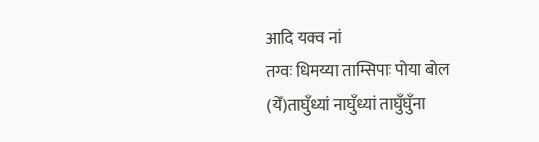आदि यक्व नां
तग्वः धिमय्या ताम्सिपाः पोया बोल (येँ)ताघुँध्यां नाघुँध्यां ताघुँघुँना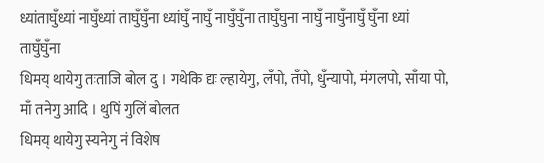ध्यांताघुँध्यां नाघुँध्यां ताघुँघुँना ध्यांघुँ नाघुँ नाघुँघुँना ताघुँघुना नाघुँ नाघुँनाघुँ घुँना ध्यां ताघुँघुँना
धिमय् थायेगु तःताजि बोल दु । गथेकि द्यः ल्हायेगु, लँपो, तँपो, धुँन्यापो, मंगलपो, साँया पो, माँ तनेगु आदि । थुपिं गुलिं बोलत
धिमय् थायेगु स्यनेगु नं विशेष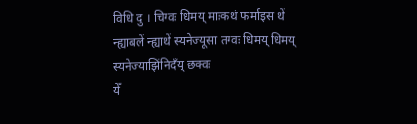विधि दु । चिग्वः धिमय् माःकथं फर्माइस थें न्ह्याबलें न्ह्याथें स्यनेज्यूसा तग्वः धिमय् धिमय् स्यनेज्याझिंनिदँय् छक्वः
येँ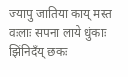ज्यापु जातिया काय् मस्त वःलाः सपना लाये धुंकाः झिंनिदँय् छकः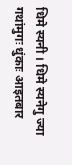धिमे स्यनी । धिमे स्यनेगु ज्या गथांमुगः धुंकाः आइतबार